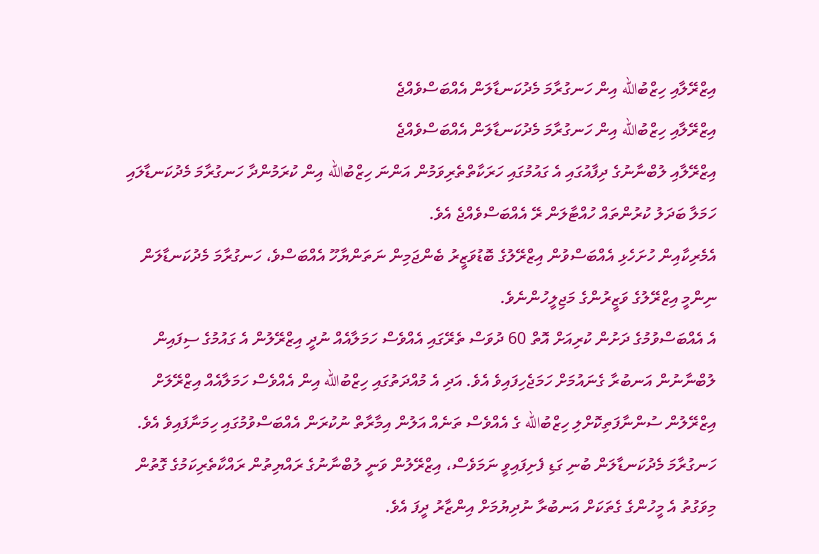އިޒްރޭލާއި ހިޒްބުالله އިން ހަނގުރާމަ މެދުކަނޑާލަން އެއްބަސްވެއްޖެ
އިޒްރޭލާއި ހިޒްބުالله އިން ހަނގުރާމަ މެދުކަނޑާލަން އެއްބަސްވެއްޖެ
އިޒްރޭލާއި ލުބްނާނުގެ ދިފާއުގައި އެ ގައުމުގައި ހަރަކާތްތެރިވަމުން އަންނަ ހިޒްބުالله އިން ކުރަމުންދާ ހަނގުރާމަ މެދުކަނޑާލައި ހަމަލާ ބަދަލު ކުރުންތައް ހުއްޓާލަން ރޭ އެއްބަސްވެއްޖެ އެވެ.
އެމެރިކާއިން ހުށަހެޅި އެއްބަސްވުން އިޒްރޭލުގެ ބޮޑުވަޒީރު ބެންޖަމިން ނަތަންޔާހޫ އެއްބަސްވެ، ހަނގުރާމަ މެދުކަނޑާލަން ނިންމީ އިޒްރޭލުގެ ވަޒީރުންގެ މަޖިލީހުންނެވެ.
އެ އެއްބަސްވުމުގެ ދަށުން ކުރިއަށް އޮތް 60 ދުވަސް ތެރޭގައި އެއްވެސް ހަމަލާއެއް ނުދީ އިޒްރޭލުން އެ ގައުމުގެ ސިފައިން ލުބްނާނުން އަނބުރާ ގެނައުމަށް ހަމަޖެހިފައިވެ އެވެ. އަދި އެ މުއްދަތުގައި ހިޒްބުالله އިން އެއްވެސް ހަމަލާއެއް އިޒްރޭލަށް އިޒްރޭލުން ސުންނާފަތިކޮށްލި ހިޒްބުالله ގެ އެއްވެސް ތަނެއް އަލުން އިމާރާތް ނުކުރަން އެއްބަސްވުމުގައި ހިމަނާފައިވެ އެވެ.
ހަނގުރާމަ މެދުކަނޑާލަން ބުނި ގަޑި ފެށިފައިވީ ނަމަވެސް، އިޒްރޭލުން ވަނީ ލުބްނާނުގެ ރައްޔިތުން ރައްކާތެރިކަމުގެ ގޮތުން މިވަގުތު އެ މީހުންގެ ގެތަކަށް އަނބުރާ ނުދިޔުމަށް އިންޒާރު ދީފަ އެވެ.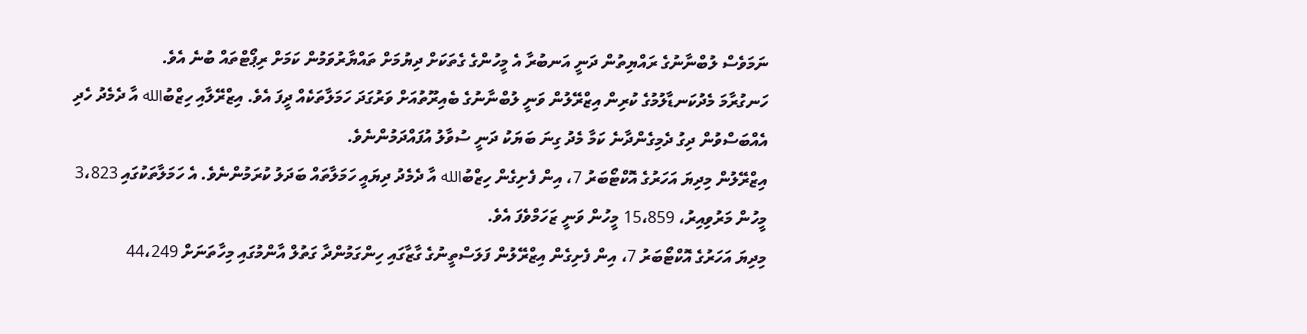ނަމަވެސް ލުބްނާނުގެ ރައްޔިތުން ދަނީ އަނބުރާ އެ މީހުންގެ ގެތަކަށް ދިޔުމަށް ތައްޔާރުވަމުން ކަމަށް ރިޕޯޓްތައް ބުނެ އެވެ.
ހަނގުރާމަ މެދުކަނޑާލުމުގެ ކުރިން އިޒްރޭލުން ވަނީ ލުބްނާނުގެ ބެއިރޫތުއަށް ވަރުގަދަ ހަމަލާތަކެއް ދީފަ އެވެ. އިޒްރޭލާއި ހިޒްބުالله އާ ދެމެދު ހެދި އެއްބަސްވުން ދިގު ދެމިގެންދާނެ ކަމާ މެދު ގިނަ ބަޔަކު ދަނީ ސުވާލު އުފައްދަމުންނެވެ.
އިޒްރޭލުން މިދިޔަ އަހަރުގެ އޮކްޓޯބަރު 7، އިން ފެށިގެން ހިޒްބުالله އާ ދެމެދު ދިޔައީ ހަމަލާތައް ބަދަލު ކުރަމުންނެވެ. އެ ހަމަލާތަކުގައި 3،823 މީހުން މަރުވިއިރު، 15،859 މީހުން ވަނީ ޒަހަމްވެފަ އެވެ.
މިދިޔަ އަހަރުގެ އޮކްޓޯބަރު 7، އިން ފެށިގެން އިޒްރޭލުން ފަލަސްތީނުގެ ގާޒާގައި ހިންގަމުންދާ ގަތުލް އާންމުގައި މިހާތަނަށް 44،249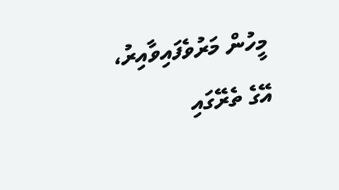މީހުން މަރުވެފައިވާއިރު، އޭގެ ތެރޭގައި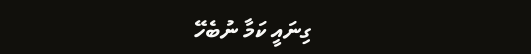ގިނައީ ކަމާ ނުބެހޭ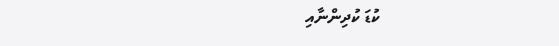ކުޑަ ކުދިންނާއި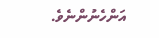އަންހެނުންނެވެ.